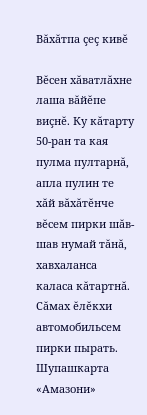Вăхăтпа çеç кивĕ

Вĕсен хăватлăхне лаша вăйĕпе виçнĕ. Ку кăтарту 50-ран та кая пулма пултарнă, апла пулин те хăй вăхăтĕнче вĕсем пирки шăв-шав нумай тăнă, хавхаланса каласа кăтартнă. Сăмах ĕлĕкхи автомобильсем пирки пырать. Шупашкарта «Амазони»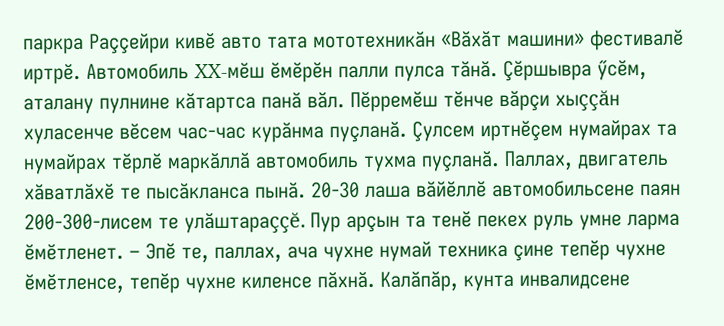паркра Раççейри кивĕ авто тата мототехникăн «Вăхăт машини» фестивалĕ иртрĕ. Автомобиль XX-мĕш ĕмĕрĕн палли пулса тăнă. Çĕршывра ӳсĕм, аталану пулнине кăтартса панă вăл. Пĕрремĕш тĕнче вăрçи хыççăн хуласенче вĕсем час-час курăнма пуçланă. Çулсем иртнĕçем нумайрах та нумайрах тĕрлĕ маркăллă автомобиль тухма пуçланă. Паллах, двигатель хăватлăхĕ те пысăкланса пынă. 20-30 лаша вăйĕллĕ автомобильсене паян 200-300-лисем те улăштараççĕ. Пур арçын та тенĕ пекех руль умне ларма ĕмĕтленет. – Эпĕ те, паллах, ача чухне нумай техника çине тепĕр чухне ĕмĕтленсе, тепĕр чухне киленсе пăхнă. Калăпăр, кунта инвалидсене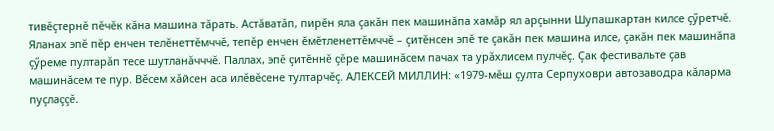тивĕçтернĕ пĕчĕк кăна машина тăрать. Астăватăп, пирĕн яла çакăн пек машинăпа хамăр ял арçынни Шупашкартан килсе çӳретчĕ. Яланах эпĕ пĕр енчен телĕнеттĕмччĕ, тепĕр енчен ĕмĕтленеттĕмччĕ – çитĕнсен эпĕ те çакăн пек машина илсе, çакăн пек машинăпа çӳреме пултарăп тесе шутланăчччĕ. Паллах, эпĕ çитĕннĕ çĕре машинăсем пачах та урăхлисем пулчĕç. Çак фестивальте çав машинăсем те пур. Вĕсем хăйсен аса илĕвĕсене тултарчĕç. АЛЕКСЕЙ МИЛЛИН: «1979-мĕш çулта Серпуховри автозаводра кăларма пуçлаççĕ.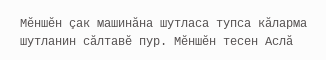Мĕншĕн çак машинăна шутласа тупса кăларма шутланин сăлтавĕ пур. Мĕншĕн тесен Аслă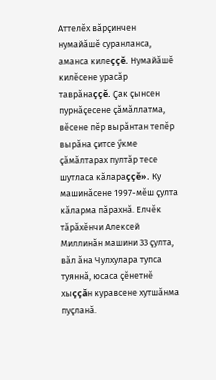Аттелĕх вăрçинчен нумайăшĕ суранланса, аманса килеççĕ. Нумайăшĕ килĕсене урасăр таврăнаççĕ. Çак çынсен пурнăçесене çăмăллатма, вĕсене пĕр вырăнтан тепĕр вырăна çитсе ӳкме çăмăлтарах пултăр тесе шутласа кăлараççĕ». Ку машинăсене 1997-мĕш çулта кăларма пăрахнă. Елчĕк тăрăхĕнчи Алексей Миллинăн машини 33 çулта, вăл ăна Чулхулара тупса туяннă, юсаса çĕнетнĕ хыççăн куравсене хутшăнма пуçланă.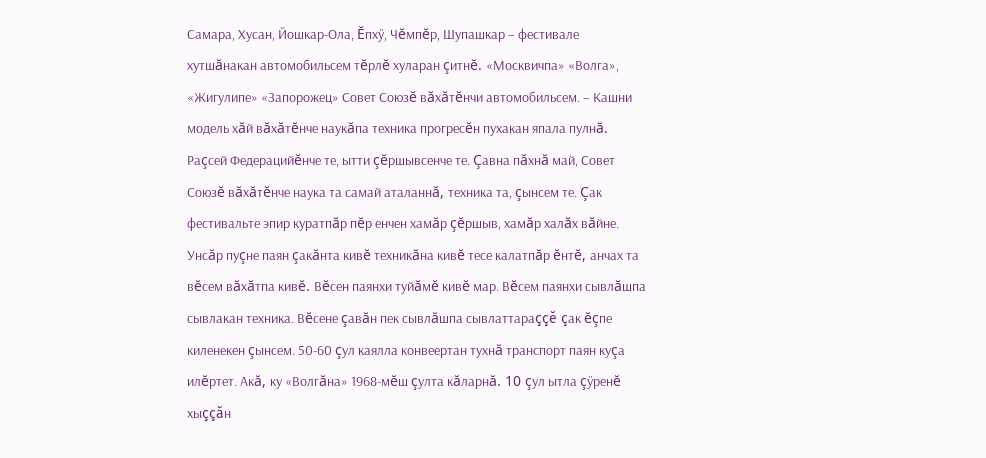Самара, Хусан, Йошкар-Ола, Ĕпхӳ, Чĕмпĕр, Шупашкар – фестивале хутшăнакан автомобильсем тĕрлĕ хуларан çитнĕ. «Москвичпа» «Волга», «Жигулипе» «Запорожец» Совет Союзĕ вăхăтĕнчи автомобильсем. – Кашни модель хăй вăхăтĕнче наукăпа техника прогресĕн пухакан япала пулнă. Раçсей Федерацийĕнче те, ытти çĕршывсенче те. Çавна пăхнă май, Совет Союзĕ вăхăтĕнче наука та самай аталаннă, техника та, çынсем те. Çак фестивальте эпир куратпăр пĕр енчен хамăр çĕршыв, хамăр халăх вăйне. Унсăр пуçне паян çакăнта кивĕ техникăна кивĕ тесе калатпăр ĕнтĕ, анчах та вĕсем вăхăтпа кивĕ. Вĕсен паянхи туйăмĕ кивĕ мар. Вĕсем паянхи сывлăшпа сывлакан техника. Вĕсене çавăн пек сывлăшпа сывлаттараççĕ çак ĕçпе киленекен çынсем. 50-60 çул каялла конвеертан тухнă транспорт паян куçа илĕртет. Акă, ку «Волгăна» 1968-мĕш çулта кăларнă. 10 çул ытла çӳренĕ хыççăн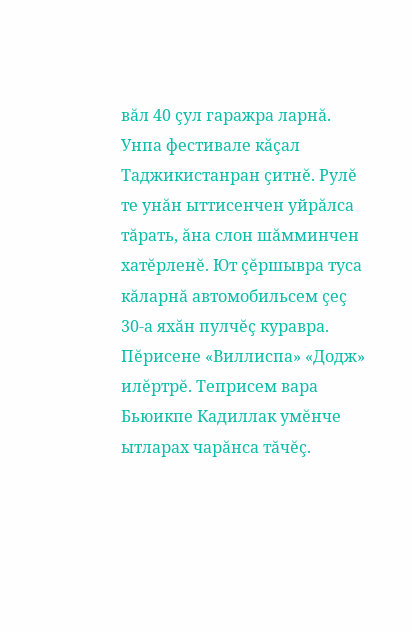вăл 40 çул гаражра ларнă. Унпа фестивале кăçал Таджикистанран çитнĕ. Рулĕ те унăн ыттисенчен уйрăлса тăрать, ăна слон шăмминчен хатĕрленĕ. Ют çĕршывра туса кăларнă автомобильсем çеç 30-а яхăн пулчĕç куравра. Пĕрисене «Виллиспа» «Додж» илĕртрĕ. Теприсем вара Бьюикпе Кадиллак умĕнче ытларах чарăнса тăчĕç.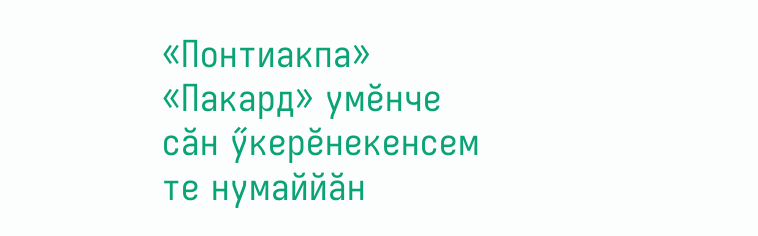«Понтиакпа» «Пакард» умĕнче сăн ӳкерĕнекенсем те нумаййăн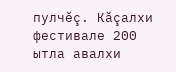пулчĕç. Кăçалхи фестивале 200 ытла авалхи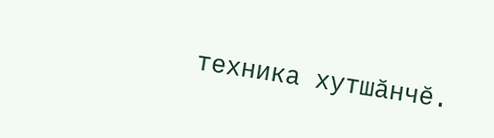техника хутшăнчĕ.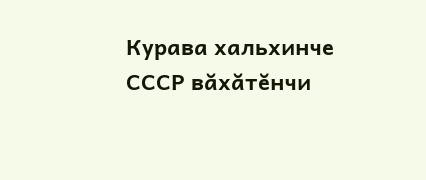Курава хальхинче СССР вăхăтĕнчи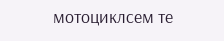мотоциклсем те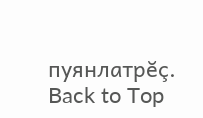пуянлатрĕç.
Back to Top